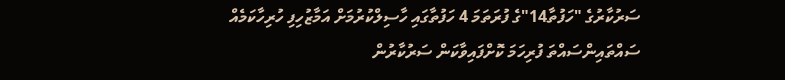ސަރުކާރުގެ "ހަފުތާ14"ގެ ފުރަތަމަ 4 ހަފުތާގައި ހާސިލްކުރުމަށް އަމާޒުހިފި ހުރިހާކަމެއް ސައްތައިންސައްތަ ފުރިހަމަ ކޮށްފައިވާކަން ސަރުކާރުން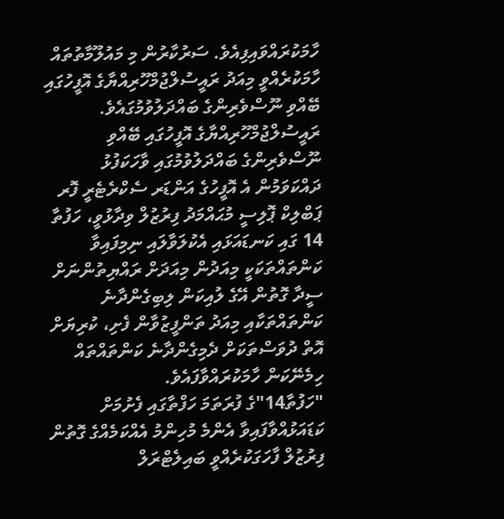ހާމަކުރައްވައިފިއެވެ. ސަރުކާރުން މި މައުލޫމާތުތައް ހާމަކުރެއްވީ މިއަދު ރައީސުލްޖުމްހޫރިއްޔާގެ އޮފީހުގައި ބޭއްވި ނޫސްވެރިންގެ ބައްދަލުވުމުގައެވެ.
ރައީސުލްޖުމްހޫރިއްޔާގެ އޮފީހުގައި ބޭއްވި ނޫސްވެރިންގެ ބައްދަލުވުމުގައި ވާހަކަފުޅު ދައްކަވަމުން އެ އޮފީހުގެ އަންޑަރ ސެކްރެޓެރީ ފޮރ ޕަބްލިކް ޕޮލިސީ މުޙައްމަދު ފިރުޒުލް ވިދާޅުވީ، ހަފުތާ 14 ގައި ކަނޑައަޅައި އެކުލަވާލައި ނިމިފައިވާ ކަންތައްތަކަކީ މިއަދުން މިއަދަށް ރައްޔިތުންނަށް ސީދާ ގޮތުން އޭގެ ލުއިކަން ލިބިގެންދާނެ ކަންތައްތަކާއި މިއަދު ތަންފީޒުވާން ފެށި، ކުރިޔަށް އޮތް ދުވަސްތަކަށް ދެމިގެންދާނެ ކަންތައްތައް ހިމެނޭކަން ހާމަކުރައްވާފައެވެ.
"ހަފުތާ14"ގެ ފުރަތަމަ ހަފްތާގައި ފެށުމަށް ކަޑައަޅުއްވާފައިވާ އެންމެ މުހިންމު އެއްކަމެއްގެ ގޮތުން ފިރުޒުލް ފާހަގަކުރެއްވީ ބައިލެޓްރަލް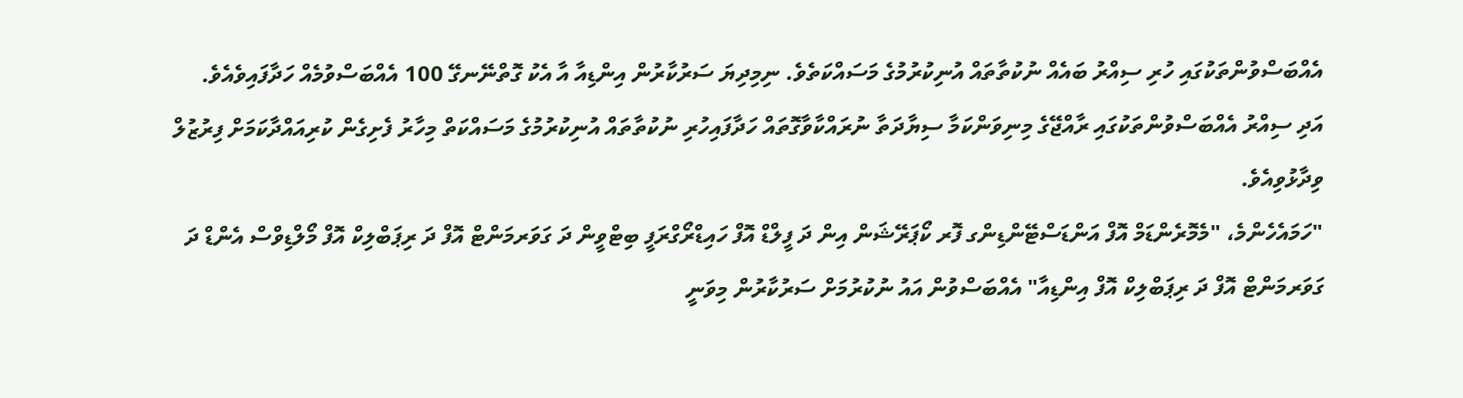އެއްބަސްވުންތަކުގައި ހުރި ސިއްރު ބައެއް ނުކުތާތައް އުނިކުރުމުގެ މަސައްކަތެވެ. ނިމިދިޔަ ސަރުކާރުން އިންޑިއާ އާ އެކު ގޮތްނޭނގޭ 100 އެއްބަސްވުމެއް ހަދާފައިވެއެވެ. އަދި ސިއްރު އެއްބަސްވުންތަކުގައި ރާއްޖޭގެ މިނިވަންކަމާ ސިޔާދަތާ ނުރައްކާވާގޮތައް ހަދާފައިހުރި ނުކުތާތައް އުނިކުރުމުގެ މަސައްކަތް މިހާރު ފެށިގެން ކުރިއައްދާކަމަށް ފިރުޒުލް ވިދާޅުވިއެވެ.
"ހަމައެހެންމެ، "މެމޮރެންޑަމް އޮފް އަންޑަސްޓޭންޑިންގ ފޮރ ކޯޕަރޭޝަން އިން ދަ ފީލްޑް އޮފް ހައިޑްރޯގްރަފީ ބިޓްވީން ދަ ގަވަރމަންޓް އޮފް ދަ ރިޕަބްލިކް އޮފް މޯލްޑިވްސް އެންޑް ދަ ގަވަރމަންޓް އޮފް ދަ ރިޕަބްލިކް އޮފް އިންޑިއާ" އެއްބަސްވުން އައު ނުކުރުމަށް ސަރުކާރުން މިވަނީ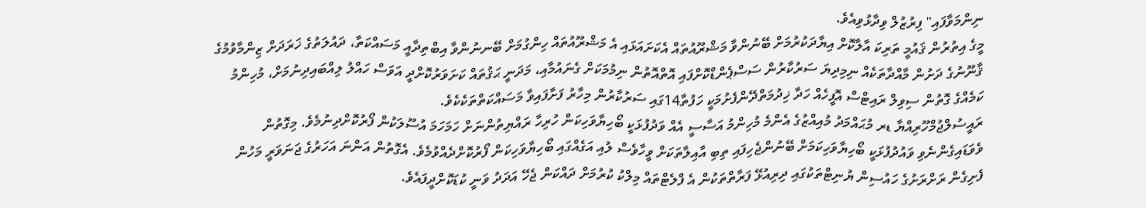ނިންމަވާފައި" ފިރުޒުލް ވިދާޅުވިއެވެ.
މީގެ އިތުރުން ޤައުމީ ތަރިކަ އާލާކޮށް އިޔާދަކުރުމަށް ބޭނުންވާ މަޝްރޫއުތައް އެކަށައަޅައި އެ މަޝްރޫއުތައް ހިންގުމަށް ބޭނނުންވާ އިބްތިދާއީ މަސައްކަތާ، ދައުލަތުގެ ޚަރަދަށް ޒިންމާވުމުގެ ޤާނޫނުގެ ދަށުން މާއްދާތަކެއް ނިމިދިޔަ ސަރުކާރުން ސަސްޕެންޑްކޮށްފައި އޮތްއޮތުން ނިމުމަކަށް ގެނައުމާއި، މަދަނީ ޙަޤުތައް ކަށަވަރުކޮށްދީ އަވަސް ހައްލު ލިއްބައިދިނުމަށް، މުހިންމު ކަމެއްގެ ގޮތުން ސިވިލް ރައިޓްސް އޮފީހެއް ހަދާ ޚިދުމަތްދޭންފެށުމަކީ ހަފުތާ14ގައި ސަރުކާރުން މިހާރު ފަށާފައިވާ މަސައްކަތްތަކެކެވެ.
ރައީސުލްޖުމްހޫރިއްޔާ ޑރ މުޙައްމަދު މުއިއްޒުގެ އެންމެ މުހިންމު އަސާސީ އެއް ވަދުފުޅަކީ ބޯހިޔާވަހިކަން ހުރިހާ ރައްޔިތުންނަށް ހަމަހަމަ އުސޫލަކުން ފޯރުކޮށްދިނުމެވެ. މިގޮތުން ވެވަޑައިގެންނެވި ވައުދުފުޅަކީ ބޯހިޔާވަހިކަމަށް ބޭނުންޖެހިފައި ތިބި އާއިލާތަކަށް ވީހާވެސް ލުއި އަގެއްގައި ބޯހިޔާވަހިކަން ފޯރުކޮށްދެއްވުމެވެ. އެގޮތުން އަންނަ އަހަރުގެ ޖަނަވަރީ މަހުން ފެށިގެން ރަށްރަށުގެ ހައުސިން ޔުނިޓްތަކުގައި ދިރިއުޅޭ ފަރާތްތަކުން އެ ފްލެޓްތައް މިލްކު ކުރުމަށް ދައްކަން ޖެހޭ އަދަދު ވަނީ ކުޑަކޮށްދީފައެވެ.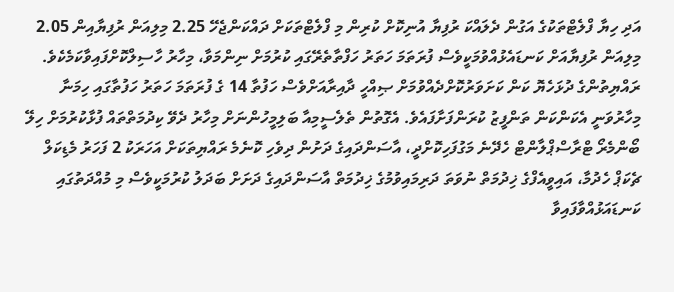އަދި ހިޔާ ފްލެޓްތަކުގެ އަގުން ދެލައްކަ ރުފިޔާ އުނިކޮށް ކުރިން މި ފްލެޓްތަކަށް ދައްކަންޖެހޭ 2.25 މިލިއަން ރުފިޔާއިން 2.05 މިލިއަން ރުފިޔާއަށް ކަނޑައެޅުއްވުމަކީވެސް ފުރަތަމަ ހަތަރު ހަފްތާތެރޭގައި ކުރުމަށް ނިންމަވާ، މިހާރު ހާސިލްކޮށްފައިވާކަމެކެވެ.
ރައްޔިތުންގެ ދުޅަހެޔޮ ކަން ކަށަވަރުކޮށްދެއްވުމަށް ޞިއްހީ ދާއިރާއަށްވެސް ހަފުތާ 14 ގެ ފުރަތަމަ ހަތަރު ހަފުތާގައި ހިމަނާ މިހާރުވަނީ އެކަންކަން ތަންފީޒު ކުރަންފަށާފައެވެ. އެގޮތުން ތެލެސީމިއާ ބަލިމީހުންނަށް މިހާރު ދެވޭ ކިދުމަތްތައް ފުޅާކުރުމަށް ހިލޭ ބޯންމެރޯ ޓްރާސްޕްލާންޓް ހެދޭނެ މަގުފަހިކޮށްދީ، އާސަންދައިގެ ދަށުން ދިވެހި ކޮނެމެ ރައްޔިތަކަށް އަހަރަކު 2 ފަހަރު މެޑިކަލް ޗެކަޕް ހެދުމާ، އައިވީއެފްގެ ޚިދުމަތް ނުވަތަ ދަރިމައިވުމުގެ ޚިދުމަތް އާސަންދައިގެ ދަށަށް ބަދަލު ކުރުމަކީވެސް މި މުއްދަތުގައި ކަނޑައަޅުއްވާފައިވާ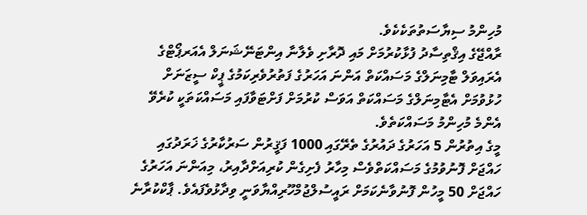މުހިންމު ސިޔާސަތުތަކެކެވެ.
ރާއްޖޭގެ އިޤްތިސާދު ފުޅާކުރުމަށް މައި ދޮރާށި ވެލާނާ އިންޓަނޭޝަނަލް އެއަރޕޯޓްގެ އެރައިވަލް ޓާމިނަލްގެ މަސައްކަތް އަންނަ އަހަރުގެ ފަތުރުވެރިކަމުގެ ޕީކް ސީޒަނަށް ހުޅުވުމަށް އެޓާމިނަލްގެ މަސައްކަތް އަވަސް ކުރުމަށް ފަށްޓަވާފައި މަސައްކަތަކީ ކުރެވޭ އެންމެ މުހިންމު މަސައްކަތެވެ.
މީގެ އިތުރުން 5 އަހަރުގެ ދައުރުގެ ތެރޭގައި 1000 ފަޤީރުން ސަރުކާރުގެ ޚަރަދުގައި ހައްޖަށް ފޮނުވުމުގެ މަސައްކަތްވެސް މިހާރު ފެށިގެން ކުރިއަށްދާއިރު، މިއަންނަ އަހަރުގެ ހައްޖަށް 50 މީހުން ފޮނުވާނެކަމަށް ރައީސުލްޖުމްހޫރިއްޔާވަނީ ވިދާޅުވެފައެވެ. ޕާކްކުރާނެ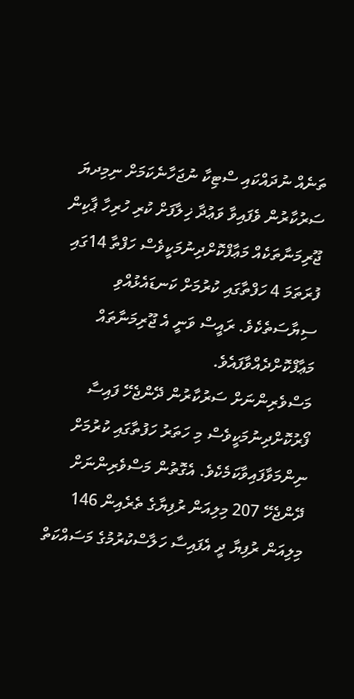ތަނެއް ނުދައްކައި ސްޓިކާ ނުޖަހާނެކަމަށް ނިމިދޔަ ސަރުކާރުން ވެފައިވާ ވަޢުދާ ޚިލާފަށް ކުރި ހުރިހާ ޕާކިން ޖޫރިމަނާތަކެއް މަޢާފްކޮށްދިނުމަކީވެސް ހަފްތާ 14ގައި ފުރަތަމަ 4 ހަފްތާގައި ކުރުމަށް ކަނޑައެޅުއްވި ސިޔާސަތެކެވެ. ރައީސް ވަނީ އެ ޖޫރިމަނާތައް މަޢާފްކޮށްދެއްވާފައެވެ.
މަސްވެރިންނަށް ސަރުކާރުން ދޭންޖެހޭ ފައިސާ ފޯރުކޮށްދިނުމަކީވެސް މި ހަތަރު ހަފުތާގައި ކުރުމަށް ނިންމަވާފައިވާކަމެކެވެ. އެގޮތުން މަސްވެރިންނަށް ދޭންޖެހޭ 207 މިލިއަން ރުފިޔާގެ ތެރެއިން 146 މިލިއަން ރުފިޔާ ދީ އެފައިސާ ހަލާސްކުރުމުގެ މަސައްކަތް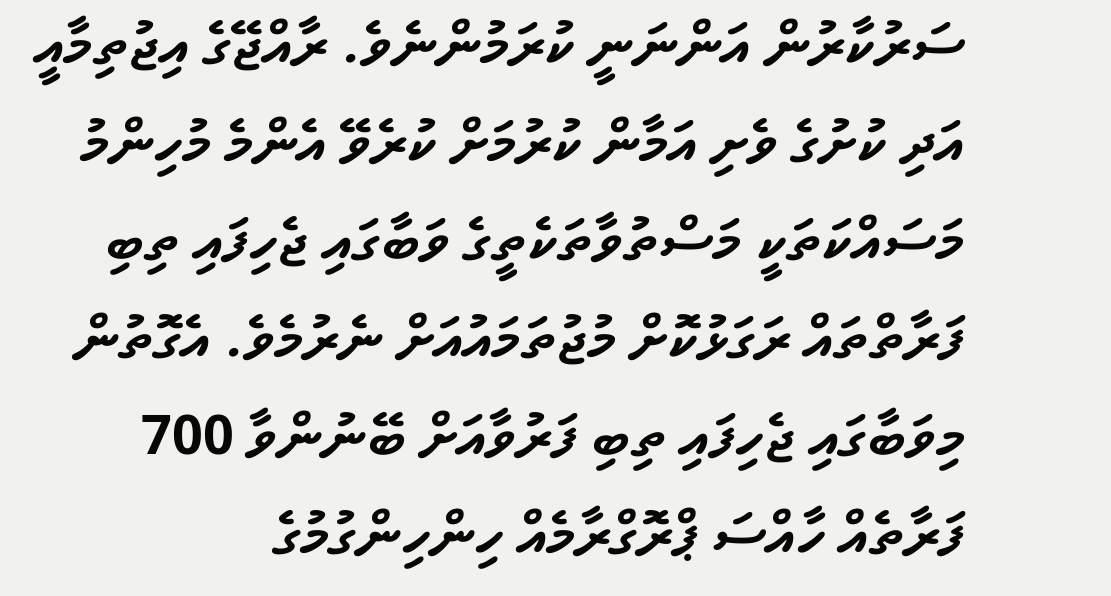ސަރުކާރުން އަންނަނީ ކުރަމުންނެވެ. ރާއްޖޭގެ އިޖުތިމާއީ އަދި ކުށުގެ ވެށި އަމާން ކުރުމަށް ކުރެވޭ އެންމެ މުހިންމު މަސައްކަތަކީ މަސްތުވާތަކެތީގެ ވަބާގައި ޖެހިފައި ތިބި ފަރާތްތައް ރަގަޅުކޮށް މުޖުތަމައުއަށް ނެރުމެވެ. އެގޮތުން މިވަބާގައި ޖެހިފައި ތިބި ފަރުވާއަށް ބޭނުންވާ 700 ފަރާތެއް ހާއްސަ ޕްރޮގްރާމެއް ހިންހިންގުމުގެ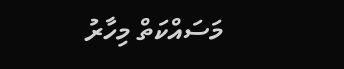މަސައްކަތް މިހާރު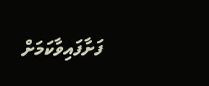ފަށާފައިވާކަމަށް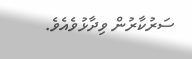ސަރުކާރުން ވިދާޅުވެއެވެ.